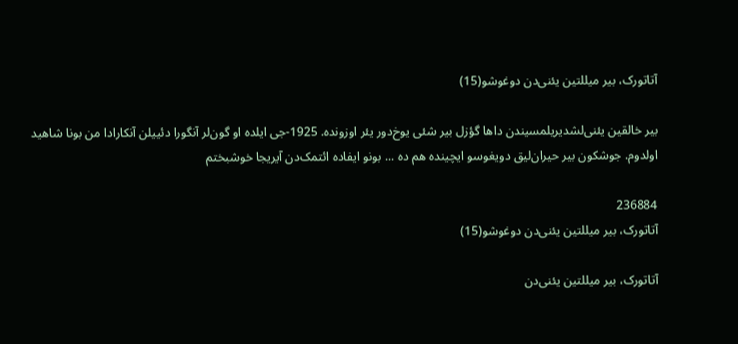آتاتورک، بیر میللتین یئنی‌دن دوغوشو(15)

بیر خالقین یئنی‌لشدیریلمسیندن داها گؤزل بیر شئی یوخ‌دور یئر اوزونده. 1925-جی ایلده او گون‌لر آنگورا دئییلن آنکارادا من بونا شاهید اولدوم. جوشکون بیر حیران‌لیق دویغوسو ایچینده هم ده ... بونو ایفاده ائتمک‌دن آیریجا خوشبختم

236884
آتاتورک، بیر میللتین یئنی‌دن دوغوشو(15)

آتاتورک، بیر میللتین یئنی‌دن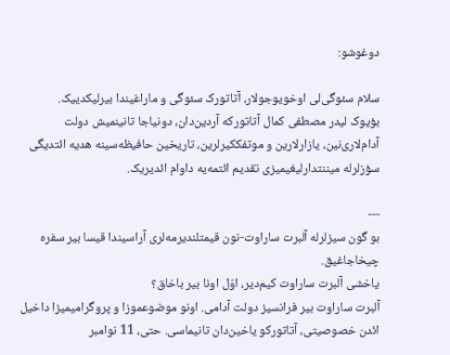دوغوشو:

سلام سئوگی‌لی اوخویوجولار، آتاتورک سئوگی و ماراغیندا بیرلیکدییک.
بؤیوک لیدر مصطفی کمال آتاتورکه آردین‌دان، دونیاجا تانینمیش دولت آدام‌لاری‌نین، یازارلارین و موتفککیرلرین، تاریخین حافیظه‌سینه هدیه ائتدیگی سؤزلرله میننتدارلیغیمیزی تقدیم ائتمه‌یه داوام ائدیریک.

---
بو گون سیزلرله آلبرت ساراوت-نون قیمتلندیرمه‌لری آراسیندا قیسا بیر سفره چیخاجاغیق.
یاخشی آلبرت ساراوت کیم‌دیر، اوّل اونا بیر باخاق؟
آلبرت ساراوت بیر فرانسیز دولت آدامی. اونو موضوعموزا و پروگرامیمیزا داخیل ائدن خصوصیتی، آتاتورکو یاخین‌دان تانیماسی. حتی، 11 نوامبر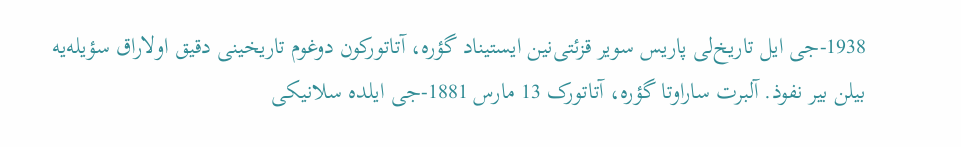1938-جی ایل تاریخ‌لی پاریس سویر قزئتی‌نین ایستیناد گؤره، آتاتورکون دوغوم تاریخینی دقیق اولا‌راق سؤیله‌یه بیلن بیر نفوذ. آلبرت ساراوتا گؤره، آتاتورک 13 مارس 1881-جی ایلده سلانیکی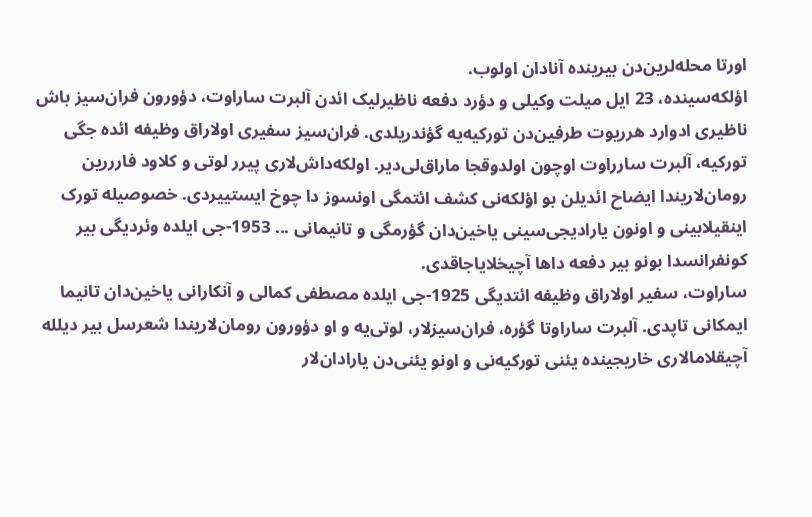اورتا محله‌لرین‌دن بیرینده آنا‌دان اولوب.
اؤلکه‌سینده، 23 ایل میلت وکیلی و دؤرد دفعه ناظیرلیک ائدن آلبرت ساراوت، دؤورون فران‌سیز باش ناظیری ادوارد هرریوت طرفین‌دن تورکیه‌یه گؤندریلدی. فران‌سیز سفیری اولا‌راق وظیفه ائده جگی تورکیه، آلبرت سارراوت اوچون اولدوقجا ماراق‌لی‌دیر. اولکه‌داش‌لاری پیرر لوتی و کلاود فارررین رومان‌لاریندا ایضاح ائدیلن بو اؤلکه‌نی کشف ائتمگی اونسوز دا چوخ ایستییردی. خصوصیله تورک اینقیلابینی و اونون یارادیجی‌سینی یاخین‌دان گؤرمگی و تانیمانی ... 1953-جی ایلده وئردیگی بیر کونفرانسدا بونو بیر دفعه داها آچیخلایاجاقدی.
ساراوت، سفیر اولا‌راق وظیفه ائتدیگی 1925-جی ایلده مصطفی کمالی و آنکارانی یاخین‌دان تانیما ایمکانی تاپدی. آلبرت ساراوتا گؤره، فران‌سیزلار، لوتی‌یه و او دؤورون رومان‌لاریندا شعرسل بیر دیلله آچیقلامالاری خاریجینده یئنی تورکیه‌نی و اونو یئنی‌دن یارا‌دان‌لار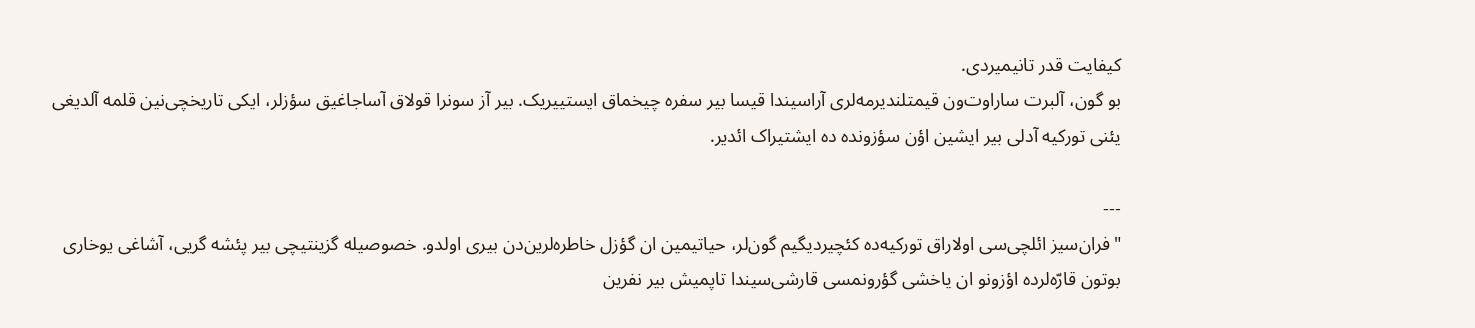کیفایت قدر تانیمیردی.
بو گون، آلبرت ساراوت‌ون قیمتلندیرمه‌لری آراسیندا قیسا بیر سفره چیخماق ایستییریک. بیر آز سونرا قولاق آساجاغیق سؤزلر، ایکی تاریخچی‌نین قلمه آلدیغی یئنی تورکیه آدلی بیر ایشین اؤن سؤزونده ده ایشتیراک ائدیر.

---
"فران‌سیز ائلچی‌سی اولا‌راق تورکیه‌ده کئچیردیگیم گون‌لر، حیاتیمین ان گؤزل خاطره‌لرین‌دن بیری اولدو. خصوصیله گزینتیچی بیر پئشه گریی، آشاغی یوخاری بوتون قارّه‌لرده اؤزونو ان یاخشی گؤرونمسی قارشی‌سیندا تاپمیش بیر نفرین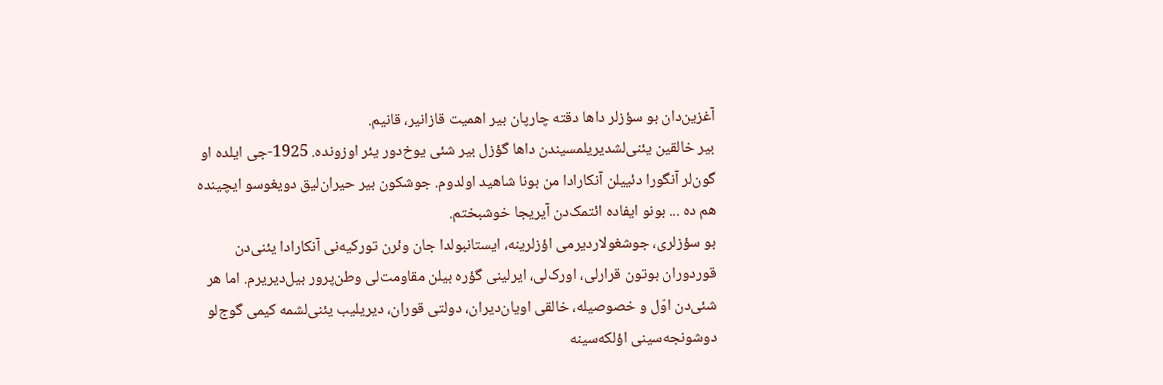آغزین‌دان بو سؤزلر داها دقته چارپان بیر اهمیت قازانیر، قانیم.
بیر خالقین یئنی‌لشدیریلمسیندن داها گؤزل بیر شئی یوخ‌دور یئر اوزونده. 1925-جی ایلده او گون‌لر آنگورا دئییلن آنکارادا من بونا شاهید اولدوم. جوشکون بیر حیران‌لیق دویغوسو ایچینده هم ده ... بونو ایفاده ائتمک‌دن آیریجا خوشبختم.
بو سؤزلری، جوشغولاردیرمی اؤزلرینه، ایستانبولدا جان وئرن تورکیه‌نی آنکارادا یئنی‌دن قوردوران بوتون قرارلی، اورک‌لی، ایرلینی گؤره بیلن مقاومت‌لی وطن‌پرور بیل‌دیریرم. اما هر شئی‌دن اوّل و خصوصیله، خالقی اویان‌دیران، دولتی قوران، دیریلیب یئنی‌لشمه کیمی گوج‌لو دوشونجه‌سینی اؤلکه‌سینه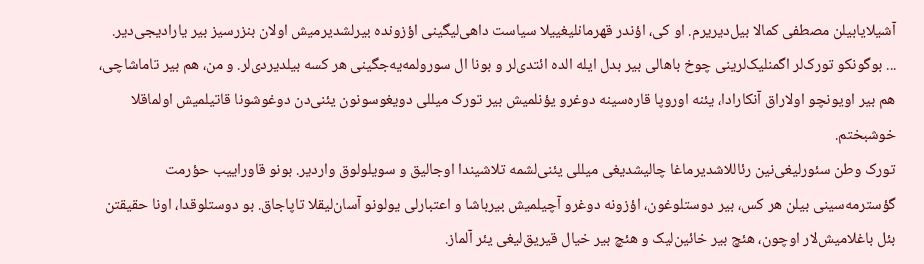آشیلایابیلن مصطفی کمالا بیل‌دیریرم. او کی، اؤندر قهرمانلیغییلا سیاست داهی‌لیگینی اؤزونده بیرلشدیرمیش اولان بنزرسیز بیر یارادیجی‌دیر.
... بوگونکو تورک‌لر اگمنلیک‌لرینی چوخ باها‌لی بیر بدل ایله الده ائتدی‌لر و بونا ال سورولمه‌یه‌جگینی هر کسه بیلدیردی‌لر. و من، هم بیر تاماشاچی، هم بیر اویونچو اولا‌راق آنکارادا، یئنه اوروپا قاره‌سینه دوغرو یؤنلمیش بیر تورک میللی دویغوسونون یئنی‌دن دوغوشونا قاتیلمیش اولماقلا خوشبختم.
تورک وطن سئورلیغی‌نین رئاللاشدیرماغا چالیشدیغی میللی یئنی‌لشمه تلاشیندا اوجا‌لیق و سویلولوق واردیر. بونو قاوراییب حؤرمت گؤسترمه‌سینی بیلن هر کس، بیر دوستلوغون، اؤزونه دوغرو آچیلمیش بیرباشا و اعتبارلی یولونو آسان‌لیقلا تاپا‌جاق. بو دوستلوقدا، اونا حقیقتن بئل باغلامیش‌لار اوچون، هئچ بیر خائین‌لیک و هئچ بیر خیال قیریق‌لیغی یئر آلماز.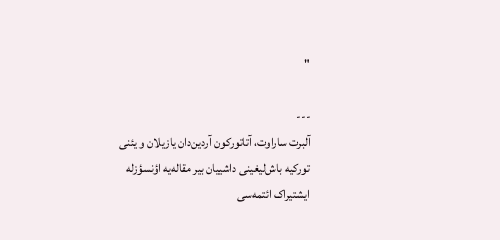"

---
آلبرت ساراوت، آتاتورکون آردین‌دان یازیلان و یئنی تورکیه باش‌لیغینی داشییان بیر مقاله‌یه اؤنسؤزله ایشتیراک ائتمه‌سی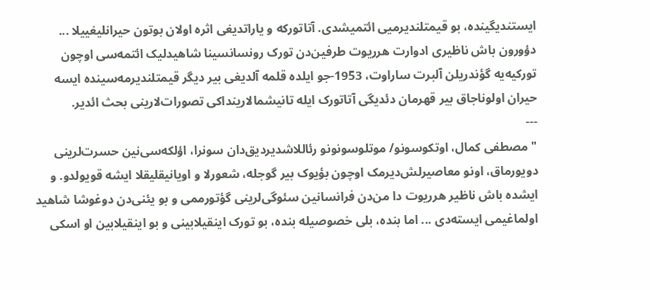ایستندیگینده، بو قیمتلندیرمیی ائتمیشدی. آتاتورکه و یاراتدیغی اثره اولان بوتون حیرانلیغییلا ...
دؤورون باش ناظیری ادوارت هرریوت طرفین‌دن تورک رونسانسینا شاهیدلیک ائتمه‌سی اوچون تورکیه‌یه گؤندریلن آلبرت ساراوت، 1953-جو ایلده قلمه آلدیغی بیر دیگر قیمتلندیرمه‌سینده ایسه حیران اولونا‌جاق بیر قهرمان دئدیگی آتاتورک ایله تانیشمالارینداکی تصورات‌لارینی بحث ائدیر.
---
"مصطفی کمال، اوتکوسونو/ موتلوسونونو رئاللاشدیردیق‌دان سونرا، اؤلکه‌سی‌نین حسرت‌لرینی دویورماق، اونو معاصیرلش‌دیرمک اوچون بؤیوک بیر گوجله، شعورلا و اویانیقلیقلا ایشه قویولدو. و ایشده باش ناظیر هرریوت دا من‌دن فرانسانین سئوگی‌لرینی گؤتورممی و بو یئنی‌دن دوغوشا شاهید اولماغیمی ایسته‌دی ... اما بنده، بلی خصوصیله بنده، بو تورک اینقیلابینی و بو اینقیلابین او اسکی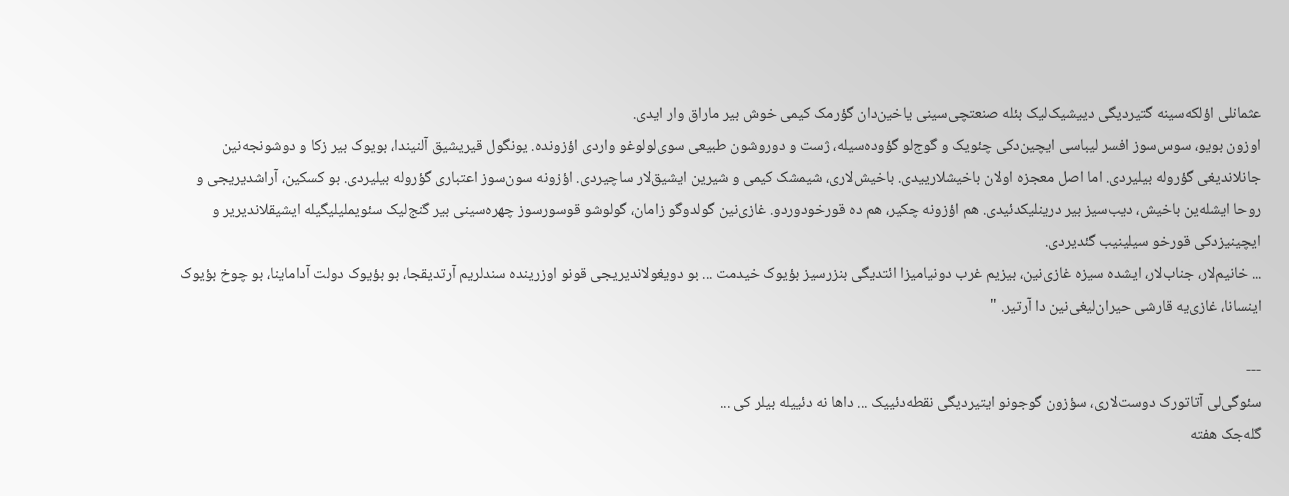عثمانلی اؤلکه‌سینه گتیردیگی دییشیک‌لیک بئله صنعتچی‌سینی یاخین‌دان گؤرمک کیمی خوش بیر ماراق وار ایدی.
اوزون بویو، سوس‌سوز افسر لیباسی ایچین‌دکی چئویک و گوج‌لو گؤوده‌سیله، ژست و دوروشون طبیعی سوی‌لولوغو واردی اؤزونده. یونگول قیریشیق آلنیندا، بویوک بیر زکا و دوشونجه‌نین جانلاندیغی گؤروله بیلیردی. اما اصل معجزه اولان باخیشلارییدی. باخیش‌لاری، شیمشک کیمی و شیرین ایشیق‌لار ساچیردی. اؤزونه سون‌سوز اعتباری گؤروله بیلیردی. بو کسکین، آراشدیریجی و روحا ایشله‌ین باخیش، دیب‌سیز بیر درینلیکدئیدی. هم اؤزونه چکیر، هم ده قورخودوردو. غازی‌نین گولدوگو زامان، گولوشو قوسورسوز چهره‌سینی بیر گنج‌لیک سئویملیلیگیله ایشیقلاندیریر و ایچینیزدکی قورخو سیلینیب گئدیردی.
... خانیم‌لار، جناب‌لار، ایشده سیزه غازی‌نین، بیزیم غرب دونیامیزا ائتدیگی بنزرسیز بؤیوک خیدمت ... بو دویغولاندیریجی قونو اوزرینده سندلریم آرتدیقجا، بو بؤیوک دولت آداماینا، بو چوخ بؤیوک اینسانا، غازی‌یه قارشی حیران‌لیغی‌نین دا آرتیر. "

---
سئوگی‌لی آتاتورک دوست‌لاری، سؤزون گوجونو ایتیردیگی نقطه‌دئییک ... داها نه دئییله بیلر کی ...
گله‌جک هفته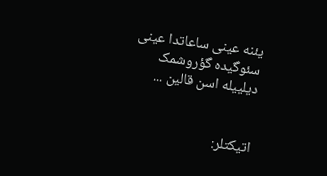یئنه عینی ساعاتدا عینی سئوگیده گؤروشمک دیلییله اسن قالین ...


اتیکتلر: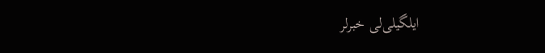ایلگیلی‌لی خبرلر